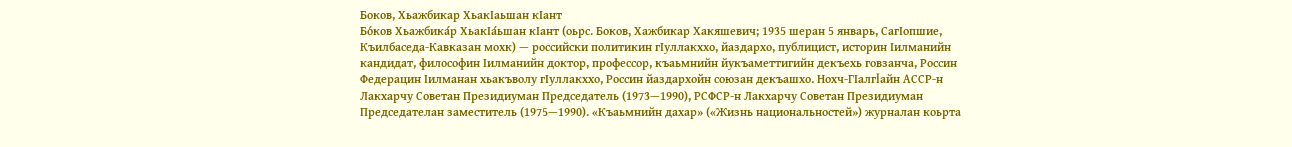Боков, Хьажбикар ХьакIаьшан кӀант
Бо́ков Хьажбика́р ХьакӀа́ьшан кӀант (оьрс. Боков, Хажбикар Хакяшевич; 1935 шеран 5 январь, СагӀопшие, Къилбаседа-Кавказан мохк) — российски политикин гӀуллакххо, йаздархо, публицист, историн Ӏилманийн кандидат, философин Ӏилманийн доктор, профессор, къаьмнийн йукъаметтигийн декъехь говзанча, Россин Федерацин Ӏилманан хьакъволу гӀуллакххо, Россин йаздархойн союзан декъашхо. Нохч-ГӀалгӏайн АССР-н Лакхарчу Советан Президиуман Председатель (1973—1990), РСФСР-н Лакхарчу Советан Президиуман Председателан заместитель (1975—1990). «Къаьмнийн дахар» («Жизнь национальностей») журналан коьрта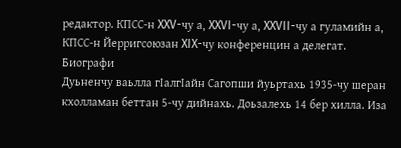редактор. КПСС-н XXV-чу а, XXVI-чу а, XXVII-чу а гуламийн а, КПСС-н Йерригсоюзан XIX-чу конференцин а делегат.
Биографи
Дуьненчу ваьлла гӀалгӀайн Сагопши йуьртахь 1935-чу шеран кхолламан беттан 5-чу дийнахь. Доьзалехь 14 бер хилла. Иза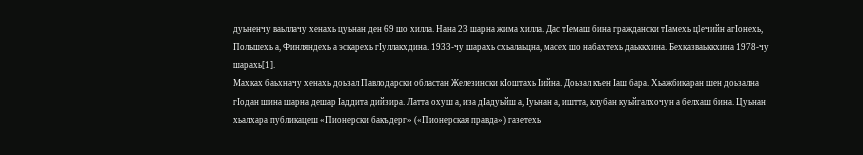дуьненчу ваьллачу хенахь цуьнан ден 69 шо хилла. Нана 23 шарна жима хилла. Дас тӀемаш бина граждански тӀамехь цӏечийн агӀонехь, Польшехь а, Финляндехь а эскарехь гӀуллакхдина. 1933-чу шарахь схьалаьцна, масех шо набахтехь даьккхина. Бехказваьккхина 1978-чу шарахь[1].
Махках баьхначу хенахь доьзал Павлодарски областан Железински кIоштахь Ӏийна. Доьзал къен Ӏаш бара. Хьажбикаран шен доьзална гӀодан шина шарна дешар Ӏаддита дийзира. Латта охуш а, иза дӀадуьйш а, Ӏуьнан а, иштта, клубан куьйгалхочун а белхаш бина. Цуьнан хьалхара публикацеш «Пионерски бакъдерг» («Пионерская правда») газетехь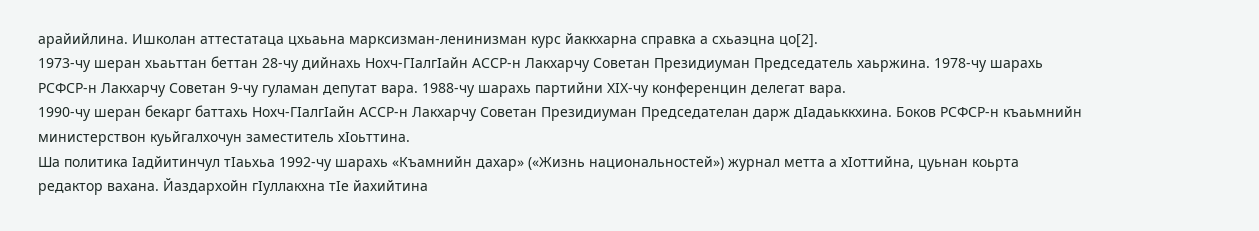арайийлина. Ишколан аттестатаца цхьаьна марксизман-ленинизман курс йаккхарна справка а схьаэцна цо[2].
1973-чу шеран хьаьттан беттан 28-чу дийнахь Нохч-Гӏалгӏайн АССР-н Лакхарчу Советан Президиуман Председатель хаьржина. 1978-чу шарахь РСФСР-н Лакхарчу Советан 9-чу гуламан депутат вара. 1988-чу шарахь партийни ХӀХ-чу конференцин делегат вара.
1990-чу шеран бекарг баттахь Нохч-ГӀалгӀайн АССР-н Лакхарчу Советан Президиуман Председателан дарж дӀадаьккхина. Боков РСФСР-н къаьмнийн министерствон куьйгалхочун заместитель хӀоьттина.
Ша политика Ӏадйитинчул тӀаьхьа 1992-чу шарахь «Къамнийн дахар» («Жизнь национальностей») журнал метта а хӀоттийна, цуьнан коьрта редактор вахана. Йаздархойн гӀуллакхна тӀе йахийтина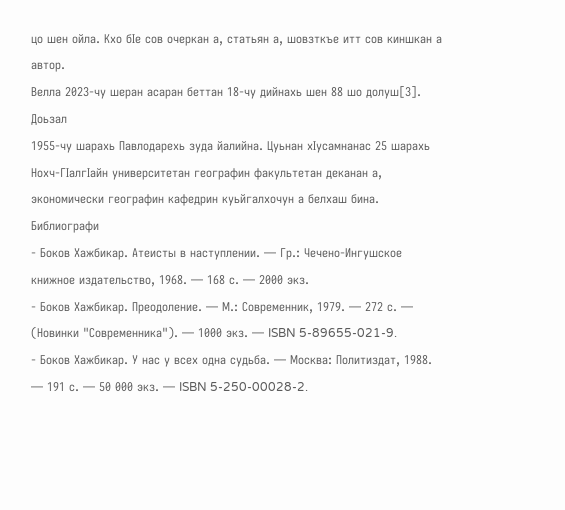цо шен ойла. Кхо бӀе сов очеркан а, статьян а, шовзткъе итт сов киншкан а автор.
Велла 2023-чу шеран асаран беттан 18-чу дийнахь шен 88 шо долуш[3].
Доьзал
1955-чу шарахь Павлодарехь зуда йалийна. Цуьнан хӀусамнанас 25 шарахь Нохч-ГӀалгӀайн университетан географин факультетан деканан а, экономически географин кафедрин куьйгалхочун а белхаш бина.
Библиографи
- Боков Хажбикар. Атеисты в наступлении. — Гр.: Чечено-Ингушское книжное издательство, 1968. — 168 с. — 2000 экз.
- Боков Хажбикар. Преодоление. — М.: Современник, 1979. — 272 с. — (Новинки "Современника"). — 1000 экз. — ISBN 5-89655-021-9.
- Боков Хажбикар. У нас у всех одна судьба. — Москва: Политиздат, 1988. — 191 с. — 50 000 экз. — ISBN 5-250-00028-2.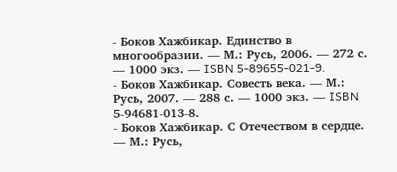- Боков Хажбикар. Единство в многообразии. — М.: Русь, 2006. — 272 с. — 1000 экз. — ISBN 5-89655-021-9.
- Боков Хажбикар. Совесть века. — М.: Русь, 2007. — 288 с. — 1000 экз. — ISBN 5-94681-013-8.
- Боков Хажбикар. С Отечеством в сердце. — М.: Русь,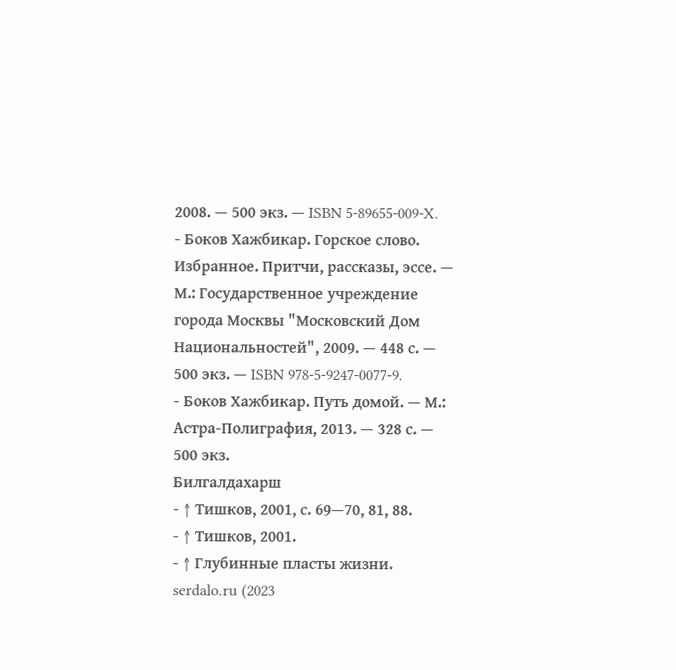2008. — 500 экз. — ISBN 5-89655-009-X.
- Боков Хажбикар. Горское слово. Избранное. Притчи, рассказы, эссе. — М.: Государственное учреждение города Москвы "Московский Дом Национальностей", 2009. — 448 с. — 500 экз. — ISBN 978-5-9247-0077-9.
- Боков Хажбикар. Путь домой. — М.: Астра-Полиграфия, 2013. — 328 с. — 500 экз.
Билгалдахарш
- ↑ Тишков, 2001, с. 69—70, 81, 88.
- ↑ Тишков, 2001.
- ↑ Глубинные пласты жизни. serdalo.ru (2023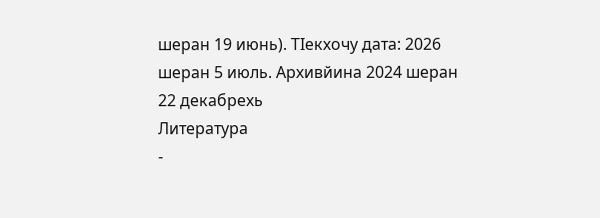шеран 19 июнь). ТӀекхочу дата: 2026 шеран 5 июль. Архивйина 2024 шеран 22 декабрехь
Литература
-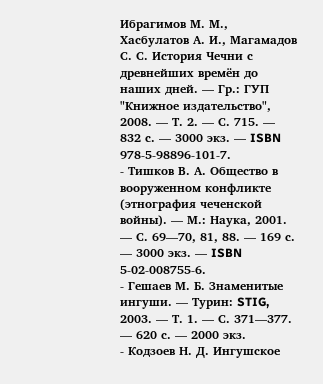Ибрагимов М. М., Хасбулатов А. И., Магамадов С. С. История Чечни с древнейших времён до наших дней. — Гр.: ГУП "Книжное издательство", 2008. — Т. 2. — С. 715. — 832 с. — 3000 экз. — ISBN 978-5-98896-101-7.
- Тишков В. А. Общество в вооруженном конфликте (этнография чеченской войны). — М.: Наука, 2001. — С. 69—70, 81, 88. — 169 с. — 3000 экз. — ISBN 5-02-008755-6.
- Гешаев М. Б. Знаменитые ингуши. — Турин: STIG, 2003. — Т. 1. — С. 371—377. — 620 с. — 2000 экз.
- Кодзоев Н. Д. Ингушское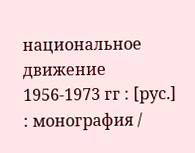национальное движение 1956-1973 гг : [рус.] : монография /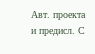Авт. проекта и предисл. С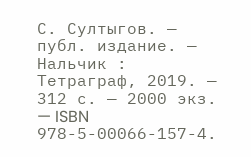С. Султыгов. — публ. издание. — Нальчик : Тетраграф, 2019. — 312 с. — 2000 экз. — ISBN 978-5-00066-157-4.